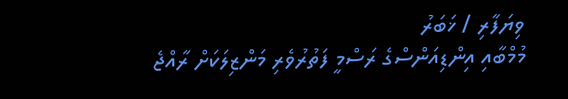ވިޔަފާރި / ޚަބަރު
މުމްބާއި އިންޑިއަންސްގެ ރަސްމީ ފަތުރުވެރި މަންޒިލަކަށް ރާއްޖެ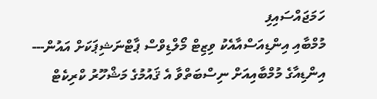ހަމަޖައްސައިފި
މުމްބާއި އިންޑިއަސްއާއެކު ވިޒިޓް މޯލްޑިވްސް ޕާޓްނަޝިޕަކަށް އައުން---
އިންޑިއާގެ މުމްބާއިއަށް ނިސްބަތްވާ އެ ޤައުމުގެ މަޝްހޫރު ކްރިކެޓް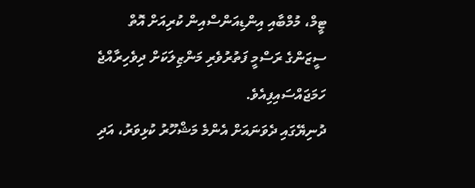ޓީމް، މުމްބާއި އިންޑިއަންސްއިން ކުރިއަށް އޮތް ސީޒަންގެ ރަސްމީ ފަތުރުވެރި މަންޒިލަކަށް ދިވެހިރާއްޖެ ހަމަޖައްސައިފިއެވެ.
ދުނިޔޭގައި ދެވަނައަށް އެންމެ މަޝްހޫރު ކުޅިވަރު، އަދި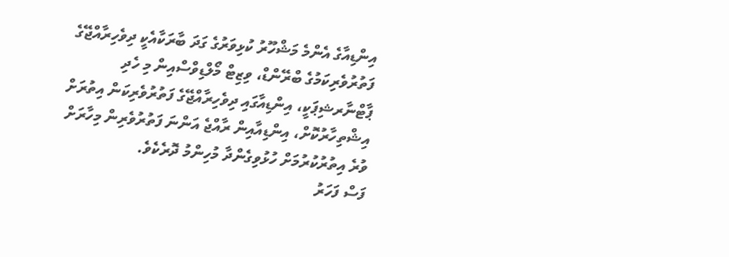އިންޑިއާގެ އެންމެ މަޝްހޫރު ކުޅިވަރުގެ ގަދަ ބާރަކާއެކީ ދިވެހިރާއްޖޭގެ ފަތުރުވެރިކަމުގެ ބްރޭންޑް، ވިޒިޓް މޯލްޑިވްސްއިން މި ހެދި ޕާޓްނާރޝިޕަކީ، އިންޑިއާގައި ދިވެހިރާއްޖޭގެ ފަތުރުވެރިކަން އިތުރަށް އިޝްތިހާރުކޮށް، އިންޑިއާއިން ރާއްޖެ އަންނަ ފަތުރުވެރިން މިހާރަށް ވުރެ އިތުރުކުރުމަށް ހުޅުވިގެންދާ މުހިންމު ދޮރެކެވެ.
ފަސް ފަހަރު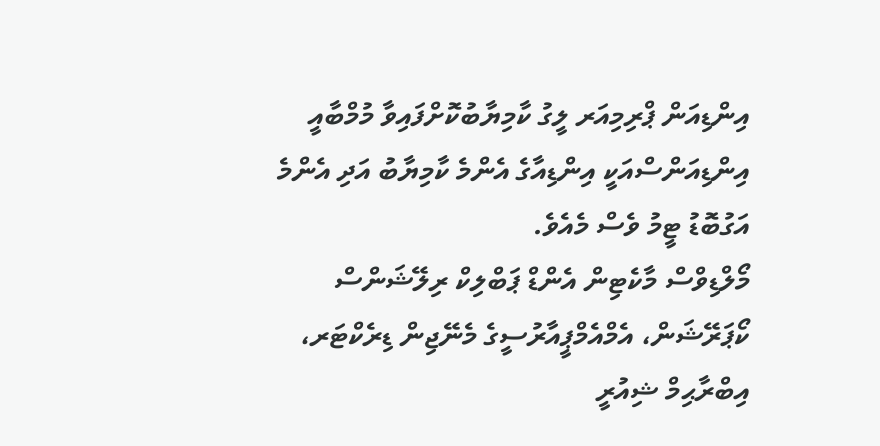އިންޑިއަން ޕްރިމިއަރ ލީގު ކާމިޔާބުކޮށްފައިވާ މުމްބާއީ އިންޑިއަންސްއަކީ އިންޑިއާގެ އެންމެ ކާމިޔާބު އަދި އެންމެ އަގުބޮޑު ޓީމު ވެސް މެއެވެ.
މޯލްޑިވްސް މާކެޓިން އެންޑް ޕަބްލިކް ރިލޭޝަންސް ކޯޕަރޭޝަން، އެމްއެމްޕީއާރުސީގެ މެނޭޖިން ޑިރެކްޓަރ، އިބްރާޙިމް ޝިއުރީ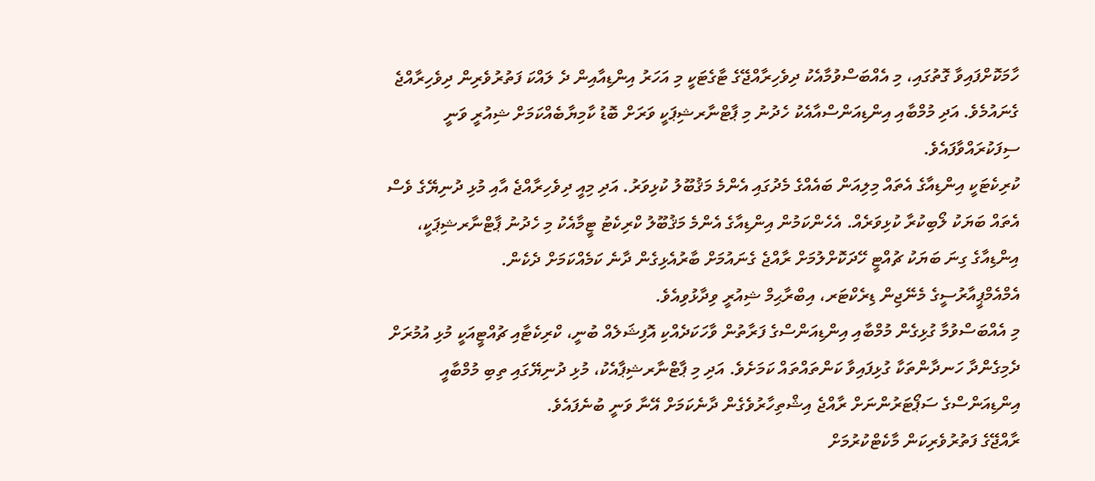ހާމަކޮށްފައިވާ ގޮތުގައި، މި އެއްބަސްވުމާއެކު ދިވެހިރާއްޖޭގެ ޓާގެޓަކީ މި އަހަރު އިންޑިއާއިން ދެ ލައްކަ ފަތުރުވެރިން ދިވެހިރާއްޖެ ގެނައުމެވެ. އަދި މުމްބާއި އިންޑިއަންސްއާއެކު ހެދުނު މި ޕާޓްނާރޝިޕަކީ ވަރަށް ބޮޑު ކާމިޔާބެއްކަމަށް ޝިއުރީ ވަނީ ސިފަކުރައްވާފައެވެ.
ކުރިކެޓަކީ އިންޑިއާގެ އެތައް މިލިއަން ބައެއްގެ މެދުގައި އެންމެ މަޤުބޫލު ކުޅިވަރު. އަދި މިއީ ދިވެހިރާއްޖެ އާއި މުޅި ދުނިޔޭގެ ވެސް އެތައް ބަޔަކު ލޯބިކުރާ ކުޅިވަރެއް. އެހެންކަމުން އިންޑިއާގެ އެންމެ މަޤުބޫލު ކްރިކެޓު ޓީމާއެކު މި ހެދުނު ޕާޓްނާރޝިޕަކީ، އިންޑިއާގެ ގިނަ ބަޔަކު ޗުއްޓީ ހޭދަކޮށްލުމަށް ރާއްޖެ ގެނައުމަށް ބާރުއެޅިގެން ދާނެ ކަމެއްކަމަށް ދެކެން.
އެމްއެމްޕީއާރުސީގެ މެނޭޖިން ޑިރެކްޓަރ، އިބްރާޙިމް ޝިއުރީ ވިދާޅުވިއެވެ.
މި އެއްބަސްވުމާ ގުޅިގެން މުމްބާއި އިންޑިއަންސްގެ ފަރާތުން ވާހަކަދެއްކި އޮފިޝަލެއް ބުނީ، ކްރިކެޓާއި ޗުއްޓީއަކީ މުޅި އުމުރަށް ދެމިގެންދާ ހަނދާންތަކާ ގުޅިފައިވާ ކަންތައްތައް ކަމަށެވެ. އަދި މި ޕާޓްނާރޝިޕާއެކު، މުޅި ދުނިޔޭގައި ތިބި މުމްބާއީ އިންޑިއަންސްގެ ސަޕޯޓަރުންނަށް ރާއްޖެ އިޝްތިހާރުވެގެން ދާނެކަމަށް އޭނާ ވަނީ ބުނެފައެވެ.
ރާއްޖޭގެ ފަތުރުވެރިކަން މާކެޓްކުރުމަށް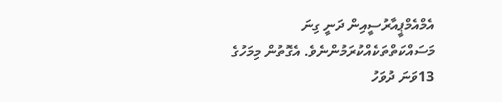އެމްއެމްޕީއާރުސީއިން ދަނީ ގިނަ މަސައްކަތްތަކެއްކުރަމުންނެވެ. އެގޮތުން މިމަހުގެ 13ވަނަ ދުވަހު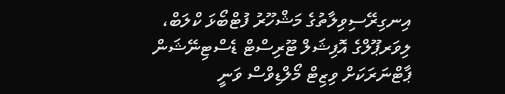އިނގިރޭސިވިލާތުގެ މަޝްހޫރު ފުޓްބޯޅަ ކްލަބް، ލިވަރޕޫލްގެ އޮފިޝަލް ޓޫރިސްޓް ޑެސްޓިނޭޝަން ޕާޓްނަރަކަށް ވިޒިޓް މޯލްޑިވްސް ވަނީ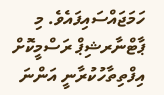ހަމަޖައްސައިފައެވެ. މި ޕާޓްނާރޝިޕް ރަސްމީކޮށް އިފްތިތާހުކުރާނީ އަންނަ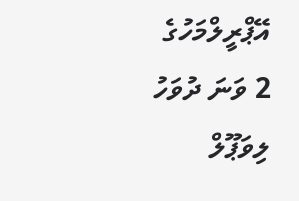އޭޕްރީލްމަހުގެ 2 ވަނަ ދުވަހު ލިވަޕޫލް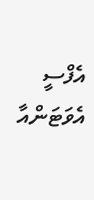އެފްސީ އެވަޓަންއާ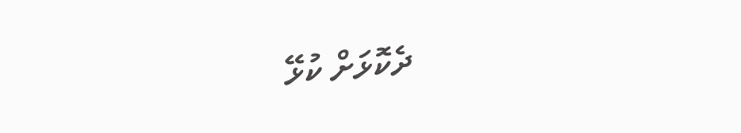ދެކޮޅަށް ކުޅޭ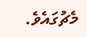މެޗުގައެވެ.